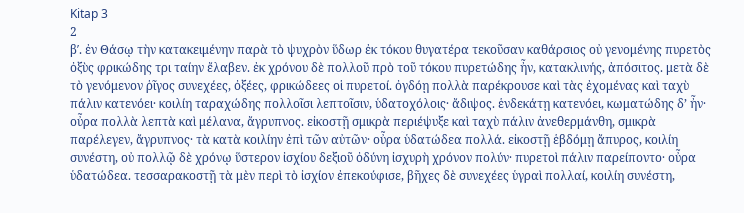Kitap 3
2
β′. ἐν Θάσῳ τὴν κατακειμένην παρὰ τὸ ψυχρὸν ὕδωρ ἐκ τόκου θυγατέρα τεκοῦσαν καθάρσιος οὐ γενομένης πυρετὸς ὀξὺς φρικώδης τρι ταίην ἔλαβεν. ἐκ χρόνου δὲ πολλοῦ πρὸ τοῦ τόκου πυρετώδης ἦν, κατακλινής, ἀπόσιτος. μετὰ δὲ τὸ γενόμενον ῥῖγος συνεχέες, ὀξέες, φρικώδεες οἱ πυρετοί. ὀγδόῃ πολλὰ παρέκρουσε καὶ τὰς ἐχομένας καὶ ταχὺ πάλιν κατενόει· κοιλίη ταραχώδης πολλοῖσι λεπτοῖσιν, ὑδατοχόλοις· ἄδιψος. ἑνδεκάτῃ κατενόει, κωματώδης δʼ ἦν· οὖρα πολλὰ λεπτὰ καὶ μέλανα, ἄγρυπνος. εἰκοστῇ σμικρὰ περιέψυξε καὶ ταχὺ πάλιν ἀνεθερμάνθη, σμικρὰ παρέλεγεν, ἄγρυπνος· τὰ κατὰ κοιλίην ἐπὶ τῶν αὐτῶν· οὖρα ὑδατώδεα πολλά. εἰκοστῇ ἑβδόμῃ ἄπυρος, κοιλίη συνέστη, οὐ πολλῷ δὲ χρόνῳ ὕστερον ἰσχίου δεξιοῦ ὀδύνη ἰσχυρὴ χρόνον πολύν· πυρετοὶ πάλιν παρείποντο· οὖρα ὑδατώδεα. τεσσαρακοστῇ τὰ μὲν περὶ τὸ ἰσχίον ἐπεκούφισε, βῆχες δὲ συνεχέες ὑγραὶ πολλαί, κοιλίη συνέστη,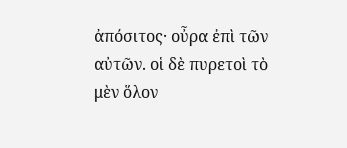ἀπόσιτος· οὖρα ἐπὶ τῶν αὐτῶν. οἱ δὲ πυρετοὶ τὸ μὲν ὅλον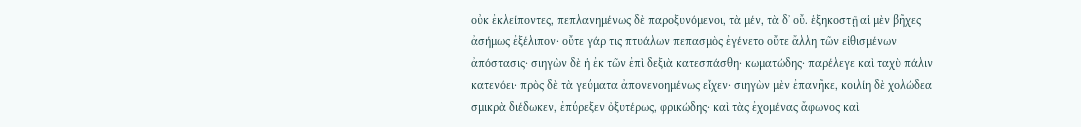οὐκ ἐκλείποντες, πεπλανημένως δὲ παροξυνόμενοι, τὰ μέν, τὰ δʼ οὔ. ἑξηκοστῇ αἱ μὲν βῆχες ἀσήμως ἐξέλιπον· οὔτε γάρ τις πτυάλων πεπασμὸς ἐγένετο οὔτε ἄλλη τῶν εἰθισμένων ἀπόστασις· σιηγὼν δὲ ἡ ἐκ τῶν ἐπὶ δεξιὰ κατεσπάσθη· κωματώδης· παρέλεγε καὶ ταχὺ πάλιν κατενόει· πρὸς δὲ τὰ γεύματα ἀπονενοημένως εἶχεν· σιηγὼν μὲν ἐπανῆκε, κοιλίη δὲ χολώδεα σμικρὰ διέδωκεν, ἐπύρεξεν ὀξυτέρως, φρικώδης· καὶ τὰς ἐχομένας ἄφωνος καὶ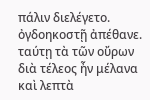πάλιν διελέγετο. ὀγδοηκοστῇ ἀπέθανε. ταύτῃ τὰ τῶν οὔρων διὰ τέλεος ἦν μέλανα καὶ λεπτὰ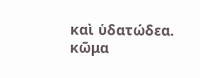καὶ ὑδατώδεα. κῶμα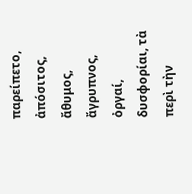παρείπετο, ἀπόσιτος, ἄθυμος, ἄγρυπνος, ὀργαί, δυσφορίαι, τὰ περὶ τὴν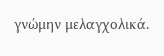γνώμην μελαγχολικά.